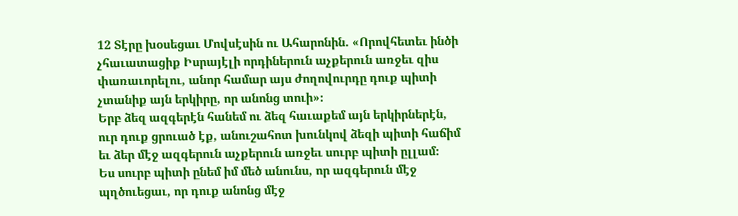12 Տէրը խօսեցաւ Մովսէսին ու Ահարոնին. «Որովհետեւ ինծի չհաւատացիք Իսրայէլի որդիներուն աչքերուն առջեւ զիս փառաւորելու, անոր համար այս ժողովուրդը դուք պիտի չտանիք այն երկիրը, որ անոնց տուի»։
Երբ ձեզ ազգերէն հանեմ ու ձեզ հաւաքեմ այն երկիրներէն, ուր դուք ցրուած էք, անուշահոտ խունկով ձեզի պիտի հաճիմ եւ ձեր մէջ ազգերուն աչքերուն առջեւ սուրբ պիտի ըլլամ։
Ես սուրբ պիտի ընեմ իմ մեծ անունս, որ ազգերուն մէջ պղծուեցաւ, որ դուք անոնց մէջ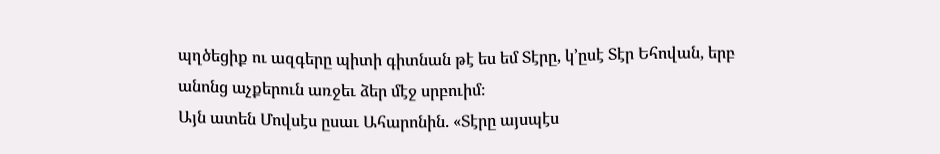պղծեցիք ու ազգերը պիտի գիտնան թէ ես եմ Տէրը, կ’ըսէ Տէր Եհովան, երբ անոնց աչքերուն առջեւ ձեր մէջ սրբուիմ։
Այն ատեն Մովսէս ըսաւ Ահարոնին. «Տէրը այսպէս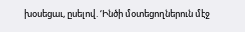խօսեցաւ, ըսելով. ‘Ինծի մօտեցողներուն մէջ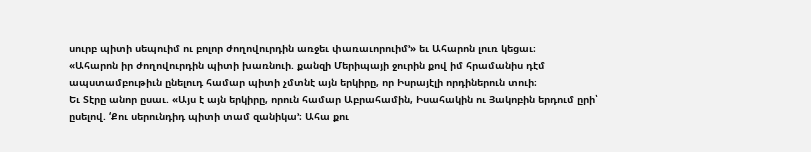սուրբ պիտի սեպուիմ ու բոլոր ժողովուրդին առջեւ փառաւորուիմ’» եւ Ահարոն լուռ կեցաւ։
«Ահարոն իր ժողովուրդին պիտի խառնուի. քանզի Մերիպայի ջուրին քով իմ հրամանիս դէմ ապստամբութիւն ընելուդ համար պիտի չմտնէ այն երկիրը, որ Իսրայէլի որդիներուն տուի։
Եւ Տէրը անոր ըսաւ. «Այս է այն երկիրը, որուն համար Աբրահամին, Իսահակին ու Յակոբին երդում ըրի՝ ըսելով. ‘Քու սերունդիդ պիտի տամ զանիկա’։ Ահա քու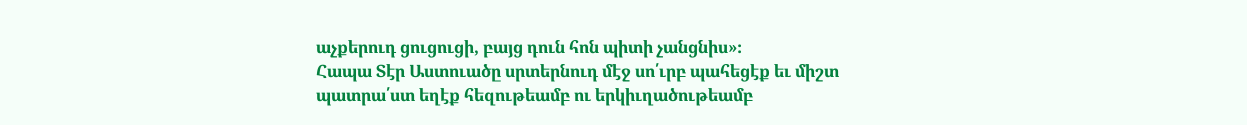աչքերուդ ցուցուցի, բայց դուն հոն պիտի չանցնիս»։
Հապա Տէր Աստուածը սրտերնուդ մէջ սո՛ւրբ պահեցէք եւ միշտ պատրա՛ստ եղէք հեզութեամբ ու երկիւղածութեամբ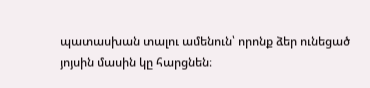պատասխան տալու ամենուն՝ որոնք ձեր ունեցած յոյսին մասին կը հարցնեն։